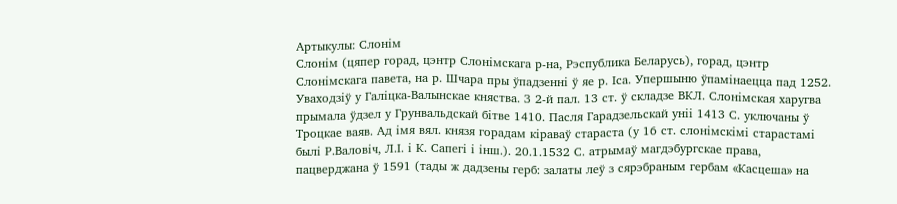Артыкулы: Слонiм
Слонiм (цяпер горад, цэнтр Слонiмскага р-на, Рэспублика Беларусь), горад, цэнтр Слонімскага павета, на р. Шчара пры ўпадзеннi ў яе р. Iса. Упершыню ўпамiнаецца пад 1252. Уваходзiў у Галiцка-Валынскае княства. З 2-й пал. 13 ст. ў складзе ВКЛ. Слонiмская харугва прымала ўдзел у Грунвальдскай бiтве 1410. Пасля Гарадзельскай унii 1413 С. уключаны ў Троцкае ваяв. Ад iмя вял. князя горадам кiраваў стараста (у 16 ст. слонімскімі старастамі былі Р.Валовіч, Л.І. і К. Сапегі і інш.). 20.1.1532 С. атрымаў магдэбургскае права, пацверджана ў 1591 (тады ж дадзены герб: залаты леў з сярэбраным гербам «Касцеша» на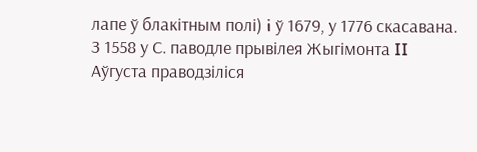лапе ў блакiтным полi) i ў 1679, у 1776 скасавана. З 1558 у С. паводле прывiлея Жыгiмонта II Аўгуста праводзiлiся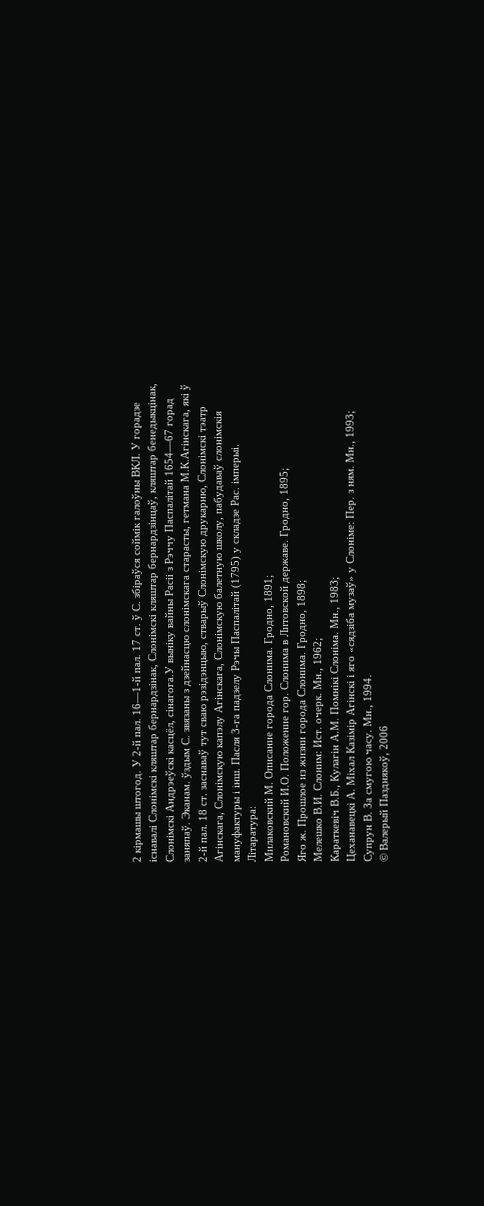2 кiрмашы штогод. У 2-й пал. 16—1-й пал. 17 ст. ў С. збіраўся соймік галоўны ВКЛ. У горадзе існавалі Слонімскі кляштар бернардзінак, Слонімскі кляштар бернардзінцаў, кляштар бенедыкцінак, Слонімскі Андрэеўскі касцёл, сінагога.У вынiку вайны Расii з Рэччу Паспалiтай 1654—67 горад заняпаў. Эканам. ўздым С. звязаны з дзейнасцю слонiмскага старасты, гетмана М.К.Агiнскага, якi ў 2-й пал. 18 ст. заснаваў тут сваю рэзiдэнцыю, стварыў Слонiмскую друкарню, Слонiмскi тэатр Агiнскага, Слонімскую капэлу Агінскага, Слонімскую балетную школу, пабудаваў слонiмскiя мануфактуры i iнш. Пасля 3-га падзелу Рэчы Паспалітай (1795) у складзе Рас. iмперыi.
Літаратура:
Милаковский М. Описание города Слонима. Гродно, 1891;
Романовский И.О. Положение гор. Слонима в Литовской державе. Гродно, 1895;
Яго ж. Прошлое из жизни города Слонима. Гродно, 1898;
Мелешко В.И. Слоним: Ист. очерк. Мн., 1962;
Караткевіч В.Б., Кулагін А.М. Помнікі Слоніма. Мн., 1983;
Цеханавецкі А. Міхал Казімір Агінскі і яго «сядзіба музаў» у Слоніме: Пер. з ням. Мн., 1993;
Супрун В. За смугою часу. Мн., 1994.
© Валерый Пазднякоў, 2006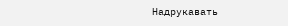Надрукавать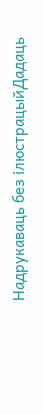Надрукаваць без ілюстрацыйДадаць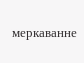меркаванне